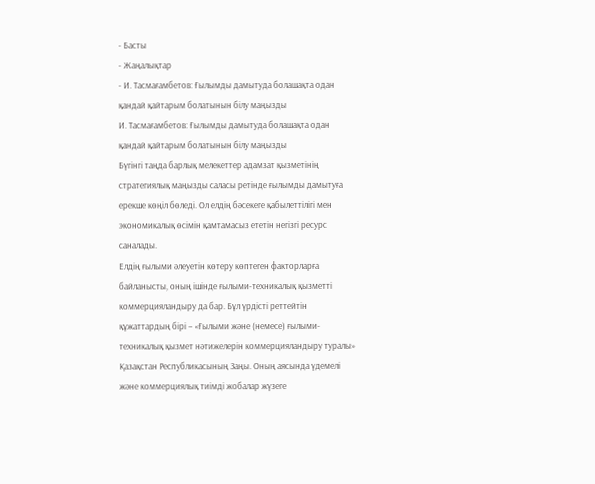- Басты
- Жаңалықтар
- И. Тасмағамбетов: Ғылымды дамытуда болашақта одан қандай қайтарым болатынын білу маңызды
И. Тасмағамбетов: Ғылымды дамытуда болашақта одан қандай қайтарым болатынын білу маңызды
Бүгінгі таңда барлық мелекеттер адамзат қызметінің стратегиялық маңызды саласы ретінде ғылымды дамытуға ерекше көңіл бөледі. Ол елдің бәсекеге қабылеттілігі мен экономикалық өсімін қамтамасыз ететін негізгі ресурс саналады.
Елдің ғылыми әлеуетін көтеру көптеген факторларға байланысты, оның ішінде ғылыми-техникалық қызметті коммерцияландыру да бар. Бұл үрдісті реттейтін құжаттардың бірі – «Ғылыми және (немесе) ғылыми-техникалық қызмет нәтижелерін коммерцияландыру туралы» Қазақстан Республикасының Заңы. Оның аясында үдемелі және коммерциялық тиімді жобалар жүзеге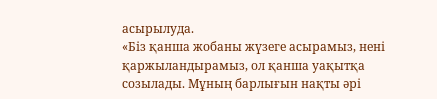асырылуда.
«Біз қанша жобаны жүзеге асырамыз, нені қаржыландырамыз, ол қанша уақытқа созылады. Мұның барлығын нақты әрі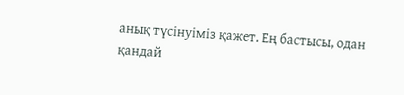анық түсінуіміз қажет. Ең бастысы, одан қандай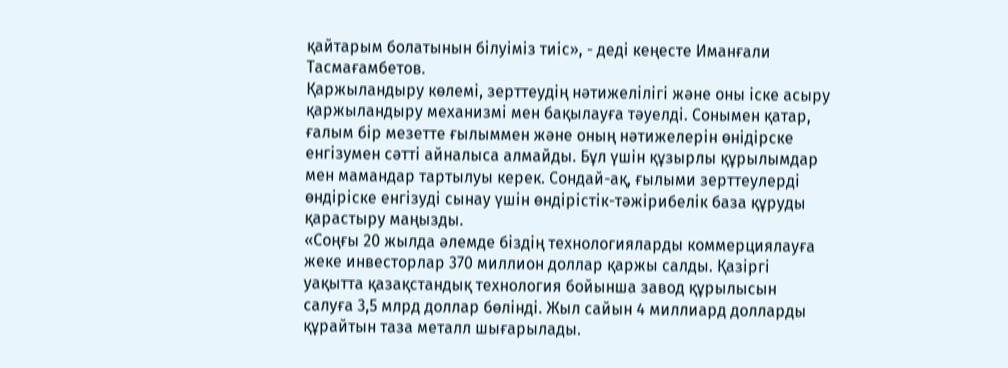қайтарым болатынын білуіміз тиіс», - деді кеңесте Иманғали Тасмағамбетов.
Қаржыландыру көлемі, зерттеудің нәтижелілігі және оны іске асыру қаржыландыру механизмі мен бақылауға тәуелді. Сонымен қатар, ғалым бір мезетте ғылыммен және оның нәтижелерін өнідірске енгізумен сәтті айналыса алмайды. Бұл үшін құзырлы құрылымдар мен мамандар тартылуы керек. Сондай-ақ, ғылыми зерттеулерді өндіріске енгізуді сынау үшін өндірістік-тәжірибелік база құруды қарастыру маңызды.
«Соңғы 20 жылда әлемде біздің технологияларды коммерциялауға жеке инвесторлар 370 миллион доллар қаржы салды. Қазіргі уақытта қазақстандық технология бойынша завод құрылысын салуға 3,5 млрд доллар бөлінді. Жыл сайын 4 миллиард долларды құрайтын таза металл шығарылады.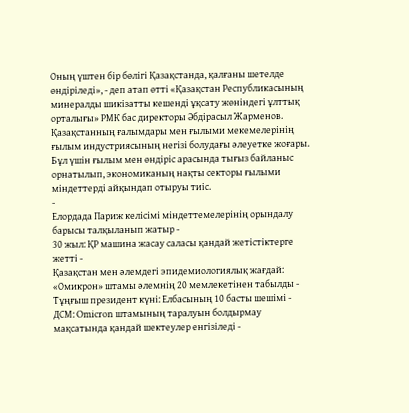Оның үштен бір бөлігі Қазақстанда, қалғаны шетелде өндіріледі», - деп атап өтті «Қазақстан Республикасының минералды шикізатты кешенді ұқсату жөніндегі ұлттық орталығы» РМК бас директоры Әбдірасыл Жарменов.
Қазақстанның ғалымдары мен ғылыми мекемелерінің ғылым индустриясының негізі болудағы әлеуетке жоғары. Бұл үшін ғылым мен өндіріс арасында тығыз байланыс орнатылып, экономиканың нақты секторы ғылыми міндеттерді айқындап отыруы тиіс.
-
Елордада Париж келісімі міндеттемелерінің орындалу барысы талқыланып жатыр -
30 жыл: ҚР машина жасау саласы қандай жетістіктерге жетті -
Қазақстан мен әлемдегі эпидемиологиялық жағдай: «Омикрон» штамы әлемнің 20 мемлекетінен табылды -
Тұңғыш президент күні: Елбасының 10 басты шешімі -
ДСМ: Omicron штамының таралуын болдырмау мақсатында қандай шектеулер енгізіледі -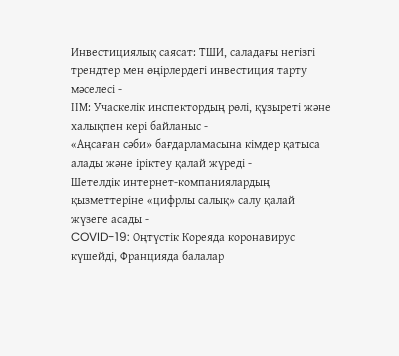Инвестициялық саясат: ТШИ, саладағы негізгі трендтер мен өңірлердегі инвестиция тарту мәселесі -
ІІМ: Учаскелік инспектордың рөлі, құзыреті және халықпен кері байланыс -
«Аңсаған сәби» бағдарламасына кімдер қатыса алады және іріктеу қалай жүреді -
Шетелдік интернет-компаниялардың қызметтеріне «цифрлы салық» салу қалай жүзеге асады -
COVID-19: Оңтүстік Кореяда коронавирус күшейді, Францияда балалар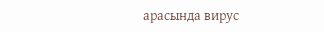арасында вирус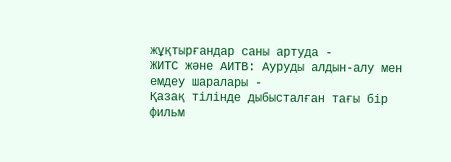жұқтырғандар саны артуда -
ЖИТС және АИТВ: Ауруды алдын-алу мен емдеу шаралары -
Қазақ тілінде дыбысталған тағы бір фильм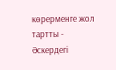көрерменге жол тартты -
Әскердегі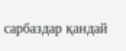сарбаздар қандай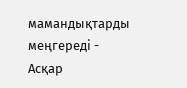мамандықтарды меңгереді -
Асқар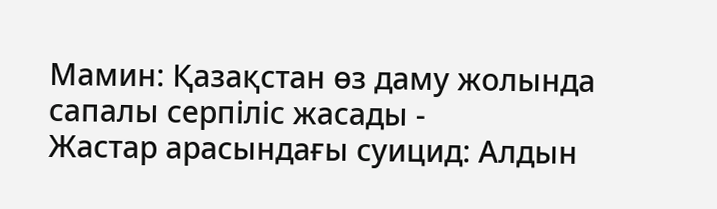Мамин: Қазақстан өз даму жолында сапалы серпіліс жасады -
Жастар арасындағы суицид: Алдын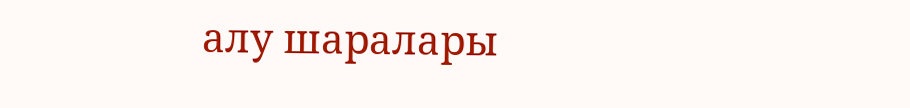алу шаралары